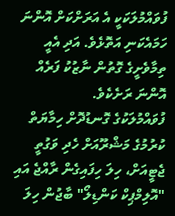ފުވައްމުލަކަކީ އެ އަރަށްކަށް އޮންނަ ހަމައެކަނި އަތޮޅެވެ. އަދި އެއީ ތިމާވެށީގެ ގޮތުން ނާޒުކު ފަރެއް އޮންނަ ރަށެކެވެ.
ފުވައްމުލަކުގެ ގޮނޑުދޮށް ހިމާޔަތް ކުރުމުގެ މަޝްރޫއަށް ހެދި ވަގުތީ ޖެޓީއަށް، ހިލަ ހިފައިގެން ރާއްޖެ އައި "އޮލިމްޕިކް ކަންޑިލޯ" ބާޖުން ހިލަ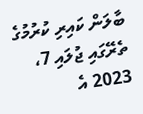ބާލަން ކައިރި ކުރުމުގެ ތެރޭގައި ޖުލައި 7، 2023 އެ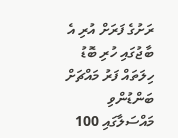ރަށުގެ ފަރަށް އުރި އެ ބާޖުގައި ހުރި ބޮޑު ހިލަތައް ފަރު މައްޗަށް ބަންޑުންވި މައްސަލާގައި 100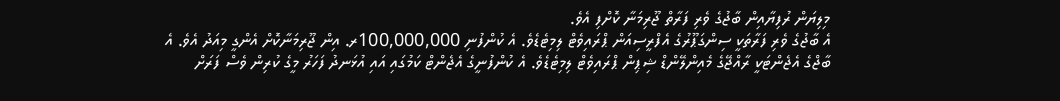މިލިޔަން ރުފިޔާއިން ބާޖުގެ ވެރި ފަރާތް ޖޫރިމަނާ ކޮށްފި އެވެ.
އެ ބާޖުގެ ވެރި ފަރާތަކީ ސިންގަޕޫރުގެ އެފްރީސިއަން ޕްރައިވެޓް ލިމިޓެޑެވެ. އެ ކުންފުނި 100,000,000ރ. އިން ޖޫރިމަނާކޮށް އެންގީ މިއަދު އެވެ. އެ ބާޖްގެ އެޖެންޓަކީ ރާއްޖޭގެ މެއިންލޭންޑް ޝިޕިން ޕްރައިވެޓް ލިމިޓެޑެވެ. އެ ކުންފުނީގެ އެޖެންޓް ކަމުގައި އައި އުޅަނދު ފަހަރު މީގެ ކުރިން ވެސް ފަރަށް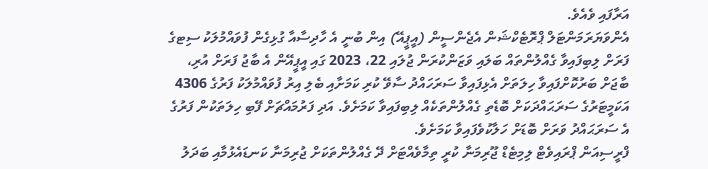އަރާފައި ވެއެވެ.
އެންވަޔަރަމަންޓަލް ޕްރޮޓެކްޝަން އެޖެންސީން (އީޕީއޭ) އިން ބުނީ އެ ހާދިސާއާ ގުޅިގެން ފުވައްމުލަކު ސިޓގެ ފަރަށް ލިބިފައިވާ ގެއްލުންތައް ބަލައި ވަޒަންކުރަން ޖުލައި 22، 2023 ގައި އީޕީއޭން އެ ބާޖު ފަރަށް އުރި، ބާޖަށް ބަރުކޮށްފައިވާ ހިލަތަށް އެޅިފައިވާ ސަރަހައްދު ސާވޭ ކުރި ކަމަށާއި ބެލި އިރު ފުވައްމުލަކު ފަރުގެ 4306 އަކަމީޓަރުގެ ސަރަޙައްދަކަށް ބޮޑެތި ގެއްލުންތަކެއް ލިބިފައިވާ ކަމަށެވެ. އަދި ފަރުމައްޗަށް ފޭބި ހިލަތަކުން ފަރުގެ އެ ސަރަޙައްދު ވަރަށް ބޮޑަށް ހަލާކުވެފައިވާ ކަމަށެވެ.
ފްރީސިއަން ޕްރައިވެޓް ލިމިޓެޑް ޖޫރިމަނާ ކުރީ ތިމާވެއްޓަށް ދޭ ގެއްލުންތަކަށް ޖުރިމަނާ ކަނޑައެޅުމާއި ބަދަލު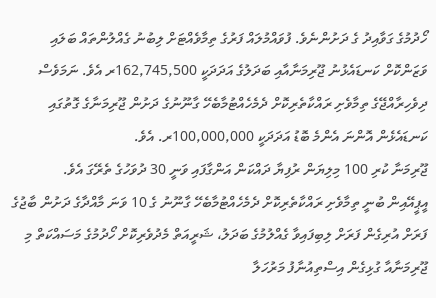ހޯދުމުގެ ގަވާއިދު ގެ ދަށުންނެވެ. ފުވައްމުލައް ފަރުގެ ތިމާވެއްޓަށް ލިބުނު ގެއްލުންތައް ބަލައި ވަޒަންކޮށް ކަނޑައެޅުނު ޖޫރިމަނާއާއި ބަދަލުގެ އަދަދަކީ 162,745,500ރ އެވެ. ނަމަވެސް ދިވެހިރާއްޖޭގެ ތިމާވެށި ރައްކާތެރިކޮށް ދެމެހެއްޓުމާބެހޭ ގާނޫނުގެ ދަށުން ޖޫރިމަނާގެ ގޮތުގައި ކަނޑައެޅެން އޮންނަ އެންމެ ބޮޑު އަދަދަކީ 100,000,000ރ. އެވެ.
ޖޫރިމަނާ ކުރި 100 މިލިޔަން ރުފިޔާ ދައްކަން އަންގާފައި ވަނީ 30 ދުވަހުގެ ތެރޭގަ އެވެ.
އީޕީއޭއިން ބުނީ ތިމާވެށި ރައްކާތެރިކޮށް ދެމެހެއްޓުމާބެހޭ ގާނޫނު ގެ 10 ވަނަ މާއްދާގެ ދަށުން ބާޖުގެ ފަރަށް އުރިގެން ފަރަށް ލިބިފައިވާ ގެއްލުމުގެ ބަދަލު، ޝަރީއަތް މެދުވެރިކޮށް ހޯދުމުގެ މަސައްކަތް މި ޖޫރިމަނާއާ ގުޅިގެން އިސްތިއުނާފު މަރުހަލާ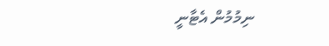ނިމުމުން އެޓާނީ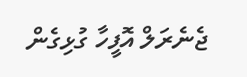ޖެނެރަލް އޮފީހާ ގުޅިގެން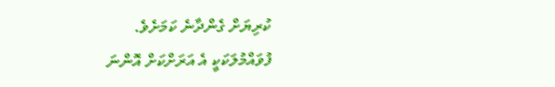ކުރިޔަށް ގެންދާނެ ކަމަށެވެ.
ފުވައްމުލަކަކީ އެ އަރަށްކަށް އޮންނަ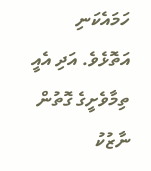ހަމައެކަނި އަތޮޅެވެ. އަދި އެއީ ތިމާވެށީގެ ގޮތުން ނާޒުކު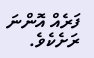ފަރެއް އޮންނަ ރަށެކެވެ.